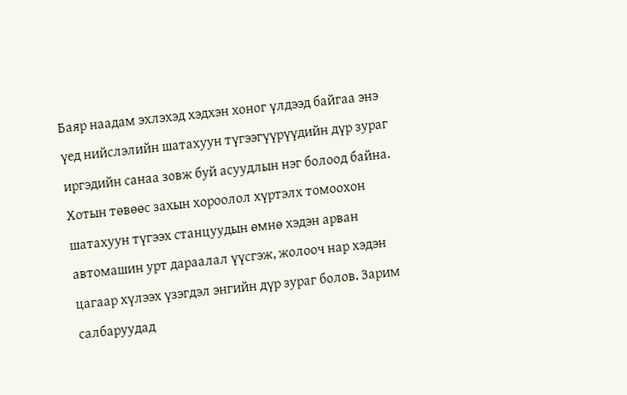Баяр наадам эхлэхэд хэдхэн хоног үлдээд байгаа энэ үед нийслэлийн шатахуун түгээгүүрүүдийн дүр зураг иргэдийн санаа зовж буй асуудлын нэг болоод байна. Хотын төвөөс захын хороолол хүртэлх томоохон шатахуун түгээх станцуудын өмнө хэдэн арван автомашин урт дараалал үүсгэж, жолооч нар хэдэн цагаар хүлээх үзэгдэл энгийн дүр зураг болов. Зарим салбаруудад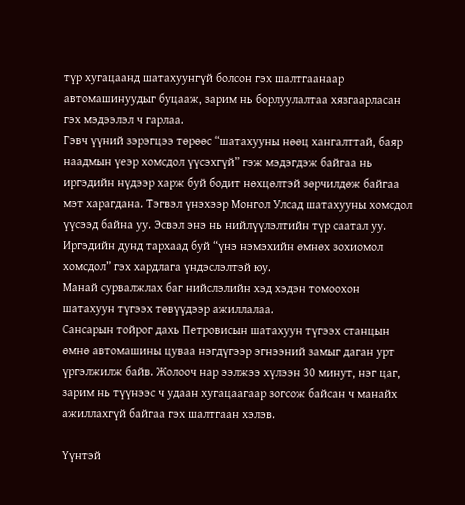түр хугацаанд шатахуунгүй болсон гэх шалтгаанаар автомашинуудыг буцааж, зарим нь борлуулалтаа хязгаарласан гэх мэдээлэл ч гарлаа.
Гэвч үүний зэрэгцээ төрөөс “шатахууны нөөц хангалттай, баяр наадмын үеэр хомсдол үүсэхгүй” гэж мэдэгдэж байгаа нь иргэдийн нүдээр харж буй бодит нөхцөлтэй зөрчилдөж байгаа мэт харагдана. Тэгвэл үнэхээр Монгол Улсад шатахууны хомсдол үүсээд байна уу. Эсвэл энэ нь нийлүүлэлтийн түр саатал уу. Иргэдийн дунд тархаад буй “үнэ нэмэхийн өмнөх зохиомол хомсдол” гэх хардлага үндэслэлтэй юу.
Манай сурвалжлах баг нийслэлийн хэд хэдэн томоохон шатахуун түгээх төвүүдээр ажиллалаа.
Сансарын тойрог дахь Петровисын шатахуун түгээх станцын өмнө автомашины цуваа нэгдүгээр эгнээний замыг даган урт үргэлжилж байв. Жолооч нар ээлжээ хүлээн 30 минут, нэг цаг, зарим нь түүнээс ч удаан хугацаагаар зогсож байсан ч манайх ажиллахгүй байгаа гэх шалтгаан хэлэв.

Үүнтэй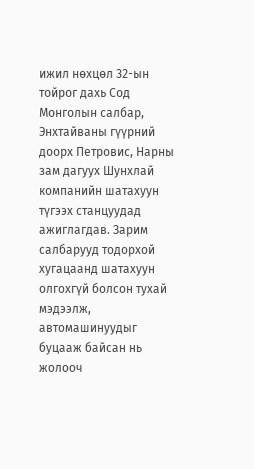ижил нөхцөл 32-ын тойрог дахь Сод Монголын салбар, Энхтайваны гүүрний доорх Петровис, Нарны зам дагуух Шунхлай компанийн шатахуун түгээх станцуудад ажиглагдав. Зарим салбарууд тодорхой хугацаанд шатахуун олгохгүй болсон тухай мэдээлж, автомашинуудыг буцааж байсан нь жолооч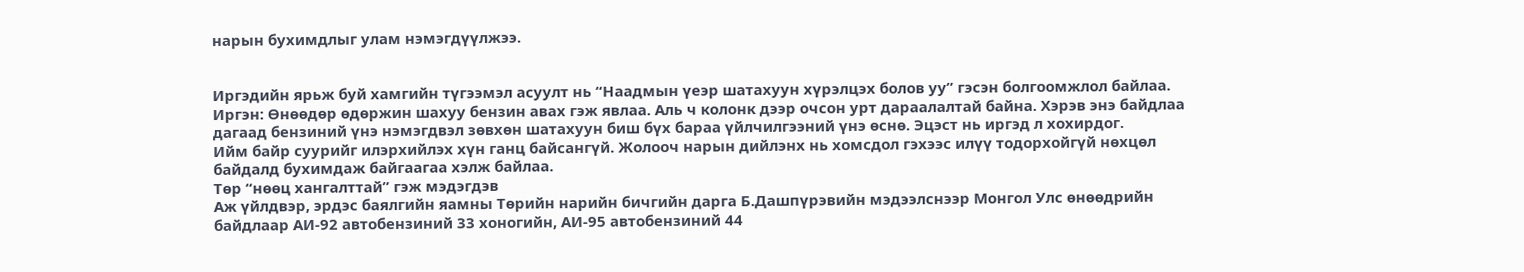нарын бухимдлыг улам нэмэгдүүлжээ.


Иргэдийн ярьж буй хамгийн түгээмэл асуулт нь “Наадмын үеэр шатахуун хүрэлцэх болов уу” гэсэн болгоомжлол байлаа.
Иргэн: Өнөөдөр өдөржин шахуу бензин авах гэж явлаа. Аль ч колонк дээр очсон урт дараалалтай байна. Хэрэв энэ байдлаа дагаад бензиний үнэ нэмэгдвэл зөвхөн шатахуун биш бүх бараа үйлчилгээний үнэ өснө. Эцэст нь иргэд л хохирдог.
Ийм байр суурийг илэрхийлэх хүн ганц байсангүй. Жолооч нарын дийлэнх нь хомсдол гэхээс илүү тодорхойгүй нөхцөл байдалд бухимдаж байгаагаа хэлж байлаа.
Төр “нөөц хангалттай” гэж мэдэгдэв
Аж үйлдвэр, эрдэс баялгийн яамны Төрийн нарийн бичгийн дарга Б.Дашпүрэвийн мэдээлснээр Монгол Улс өнөөдрийн байдлаар АИ-92 автобензиний 33 хоногийн, АИ-95 автобензиний 44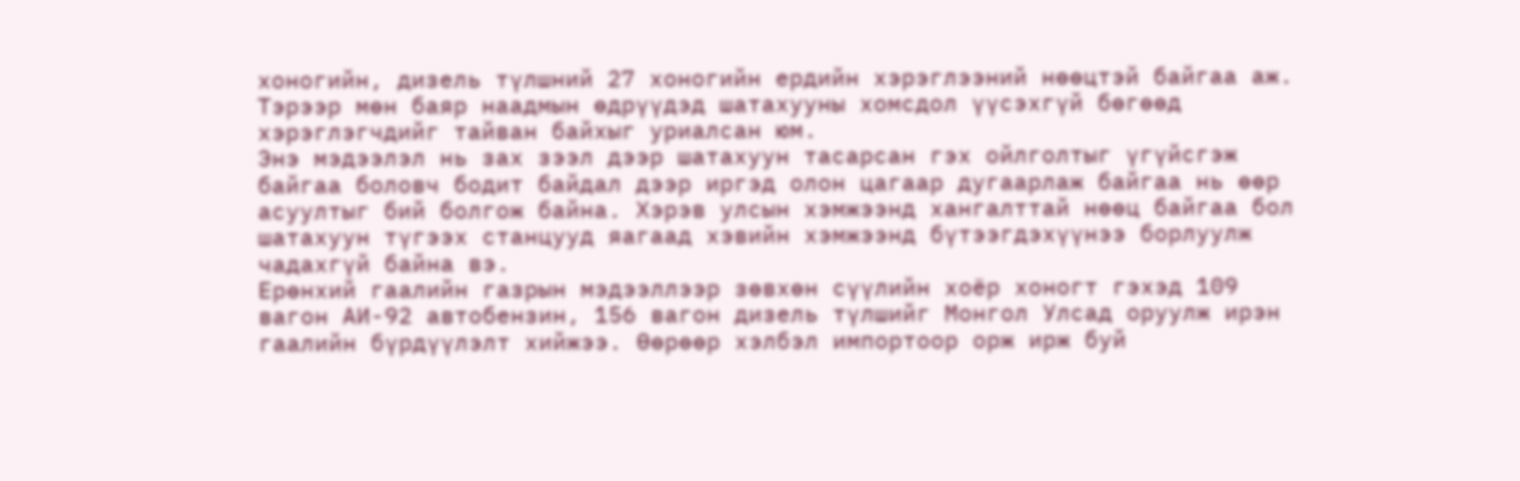хоногийн, дизель түлшний 27 хоногийн ердийн хэрэглээний нөөцтэй байгаа аж. Тэрээр мөн баяр наадмын өдрүүдэд шатахууны хомсдол үүсэхгүй бөгөөд хэрэглэгчдийг тайван байхыг уриалсан юм.
Энэ мэдээлэл нь зах зээл дээр шатахуун тасарсан гэх ойлголтыг үгүйсгэж байгаа боловч бодит байдал дээр иргэд олон цагаар дугаарлаж байгаа нь өөр асуултыг бий болгож байна. Хэрэв улсын хэмжээнд хангалттай нөөц байгаа бол шатахуун түгээх станцууд яагаад хэвийн хэмжээнд бүтээгдэхүүнээ борлуулж чадахгүй байна вэ.
Ерөнхий гаалийн газрын мэдээллээр зөвхөн сүүлийн хоёр хоногт гэхэд 109 вагон АИ-92 автобензин, 156 вагон дизель түлшийг Монгол Улсад оруулж ирэн гаалийн бүрдүүлэлт хийжээ. Өөрөөр хэлбэл импортоор орж ирж буй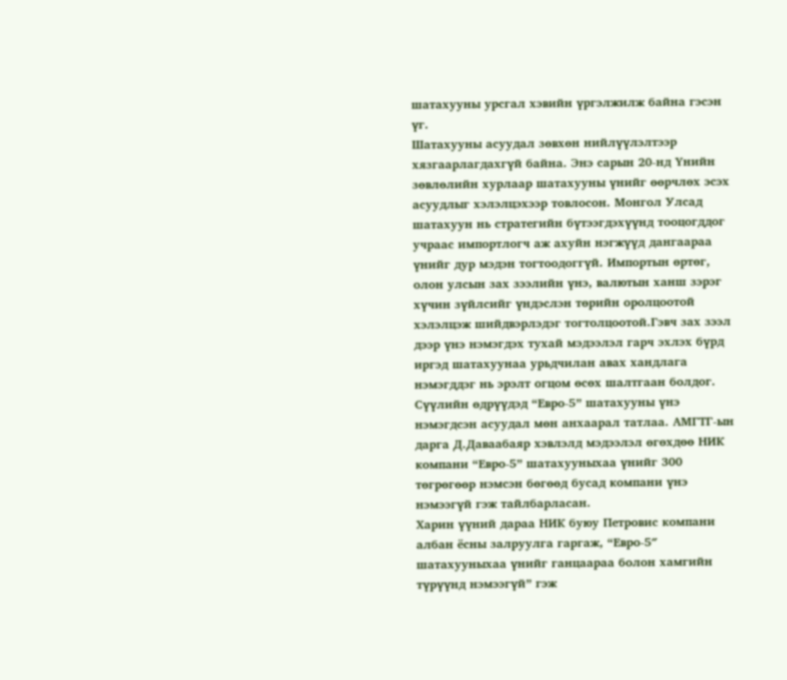шатахууны урсгал хэвийн үргэлжилж байна гэсэн үг.
Шатахууны асуудал зөвхөн нийлүүлэлтээр хязгаарлагдахгүй байна. Энэ сарын 20-нд Үнийн зөвлөлийн хурлаар шатахууны үнийг өөрчлөх эсэх асуудлыг хэлэлцэхээр товлосон. Монгол Улсад шатахуун нь стратегийн бүтээгдэхүүнд тооцогддог учраас импортлогч аж ахуйн нэгжүүд дангаараа үнийг дур мэдэн тогтоодоггүй. Импортын өртөг, олон улсын зах зээлийн үнэ, валютын ханш зэрэг хүчин зүйлсийг үндэслэн төрийн оролцоотой хэлэлцэж шийдвэрлэдэг тогтолцоотой.Гэвч зах зээл дээр үнэ нэмэгдэх тухай мэдээлэл гарч эхлэх бүрд иргэд шатахуунаа урьдчилан авах хандлага нэмэгддэг нь эрэлт огцом өсөх шалтгаан болдог.
Сүүлийн өдрүүдэд “Евро-5” шатахууны үнэ нэмэгдсэн асуудал мөн анхаарал татлаа. АМГТГ-ын дарга Д.Даваабаяр хэвлэлд мэдээлэл өгөхдөө НИК компани “Евро-5” шатахууныхаа үнийг 300 төгрөгөөр нэмсэн бөгөөд бусад компани үнэ нэмээгүй гэж тайлбарласан.
Харин үүний дараа НИК буюу Петровис компани албан ёсны залруулга гаргаж, “Евро-5″ шатахууныхаа үнийг ганцаараа болон хамгийн түрүүнд нэмээгүй” гэж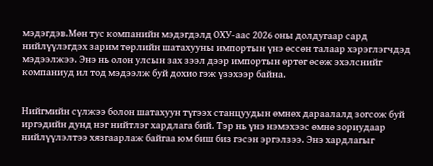мэдэгдэв.Мөн тус компанийн мэдэгдэлд ОХУ-аас 2026 оны долдугаар сард нийлүүлэгдэх зарим төрлийн шатахууны импортын үнэ өссөн талаар хэрэглэгчдэд мэдээлжээ. Энэ нь олон улсын зах зээл дээр импортын өртөг өсөж эхэлснийг компаниуд ил тод мэдээлж буй дохио гэж үзэхээр байна.


Нийгмийн сүлжээ болон шатахуун түгээх станцуудын өмнөх дараалалд зогсож буй иргэдийн дунд нэг нийтлэг хардлага бий. Тэр нь үнэ нэмэхээс өмнө зориудаар нийлүүлэлтээ хязгаарлаж байгаа юм биш биз гэсэн эргэлзээ. Энэ хардлагыг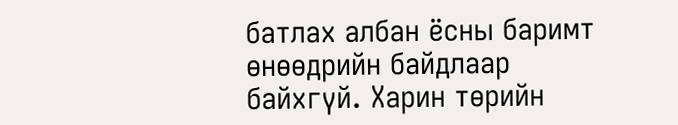батлах албан ёсны баримт өнөөдрийн байдлаар байхгүй. Харин төрийн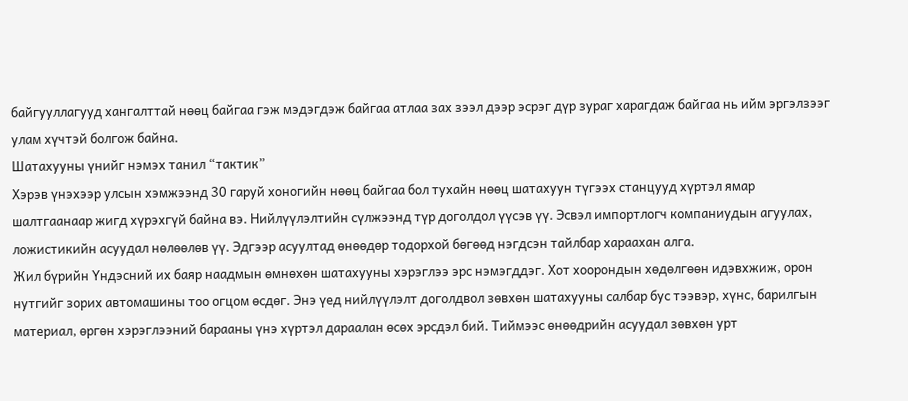байгууллагууд хангалттай нөөц байгаа гэж мэдэгдэж байгаа атлаа зах зээл дээр эсрэг дүр зураг харагдаж байгаа нь ийм эргэлзээг улам хүчтэй болгож байна.
Шатахууны үнийг нэмэх танил “тактик”
Хэрэв үнэхээр улсын хэмжээнд 30 гаруй хоногийн нөөц байгаа бол тухайн нөөц шатахуун түгээх станцууд хүртэл ямар шалтгаанаар жигд хүрэхгүй байна вэ. Нийлүүлэлтийн сүлжээнд түр доголдол үүсэв үү. Эсвэл импортлогч компаниудын агуулах, ложистикийн асуудал нөлөөлөв үү. Эдгээр асуултад өнөөдөр тодорхой бөгөөд нэгдсэн тайлбар хараахан алга.
Жил бүрийн Үндэсний их баяр наадмын өмнөхөн шатахууны хэрэглээ эрс нэмэгддэг. Хот хоорондын хөдөлгөөн идэвхжиж, орон нутгийг зорих автомашины тоо огцом өсдөг. Энэ үед нийлүүлэлт доголдвол зөвхөн шатахууны салбар бус тээвэр, хүнс, барилгын материал, өргөн хэрэглээний барааны үнэ хүртэл дараалан өсөх эрсдэл бий. Тиймээс өнөөдрийн асуудал зөвхөн урт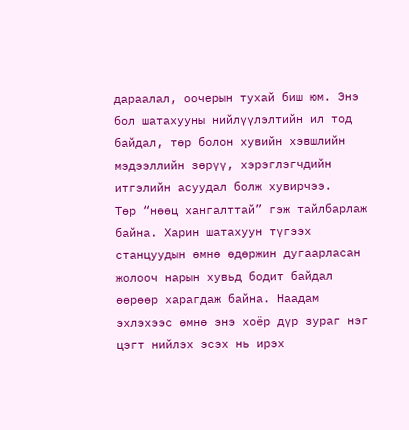дараалал, оочерын тухай биш юм. Энэ бол шатахууны нийлүүлэлтийн ил тод байдал, төр болон хувийн хэвшлийн мэдээллийн зөрүү, хэрэглэгчдийн итгэлийн асуудал болж хувирчээ.
Төр “нөөц хангалттай” гэж тайлбарлаж байна. Харин шатахуун түгээх станцуудын өмнө өдөржин дугаарласан жолооч нарын хувьд бодит байдал өөрөөр харагдаж байна. Наадам эхлэхээс өмнө энэ хоёр дүр зураг нэг цэгт нийлэх эсэх нь ирэх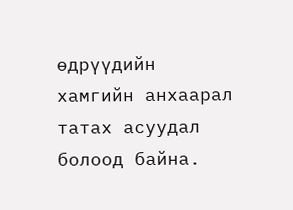өдрүүдийн хамгийн анхаарал татах асуудал болоод байна.